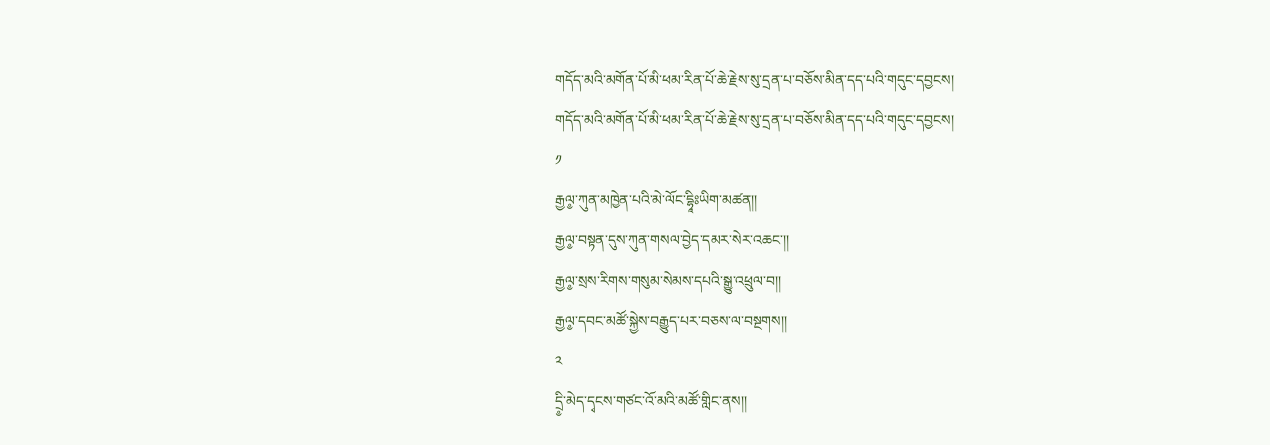གདོད་མའི་མགོན་པོ་མི་ཕམ་རིན་པོ་ཆེ་རྗེས་སུ་དྲན་པ་བཅོས་མིན་དད་པའི་གདུང་དབྱངས།
གདོད་མའི་མགོན་པོ་མི་ཕམ་རིན་པོ་ཆེ་རྗེས་སུ་དྲན་པ་བཅོས་མིན་དད་པའི་གདུང་དབྱངས།
༡
རྒྱལ༵་ཀུན་མཁྱེན་པའི་མེ་ལོང་དྷཱིཿཡིག་མཚན།།
རྒྱལ༵་བསྟན་དུས་ཀུན་གསལ་བྱེད་དམར་སེར་འཆང་།།
རྒྱལ༵་སྲས་རིགས་གསུམ་སེམས་དཔའི་སྒྱུ་འཕྲུལ་བ།།
རྒྱལ༵་དབང་མཚོ་སྐྱེས་བརྒྱུད་པར་བཅས་ལ་བསྔགས།།
༢
དྲི༵་མེད་དྭངས་གཙང་འོ་མའི་མཚོ་གླིང་ནས།།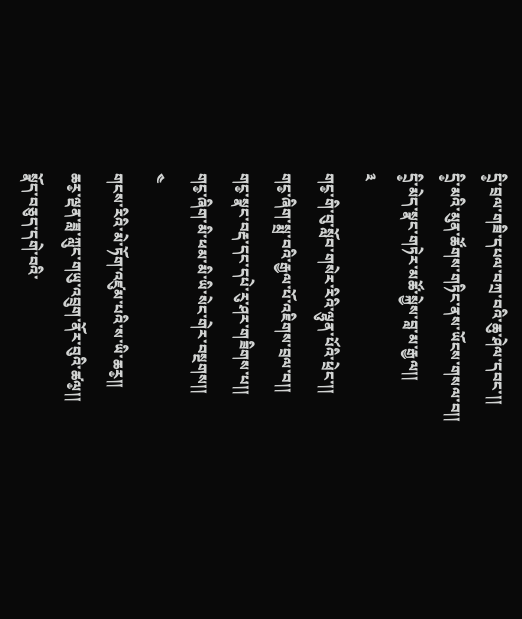དྲི༵་བྲལ་གཟི་དཔལ་བཀྲ་བའི་ཆུ་ཤེལ་དབང་།།
དྲི༵་མའི་མུན་ཚོགས་གཏིང་ནས་ཡོངས་གསལ་བ།།
དྲི༵་མེད་སྣང་གཏེར་མཚོ་སྐྱེས་བླ་མ་རྒྱལ།།
༣
གང༵་གི་བུ་སློབ་གསེར་རིའི་ལྷུན་པོའི་ཕྲེང་།།
གང༵་ཞིག་སྨྲ་བའི་རྒྱལ་པོ་འཇིགས་བྲལ་བ།།
གང༵་སྣང་བརྡ་དང་དཔེ་རུ་ཤར་གཟིགས་པ།།
གང༵་ཞིག་མི་ཕམ་མི་ཡི་སེང་གེར་བསྔགས།།
༤
གངས་རིའི་མེ་ཏོག་འཛུམ་པའི་ས་ཡི་ཆར༵།།
ཆར༵་ལྡན་ཟླ་ཀླུང་གཡུ་འབྲུག་ནོར་བུའི་ཚལ༵།།
སྣོད་བཅུད་དགེ་བའི་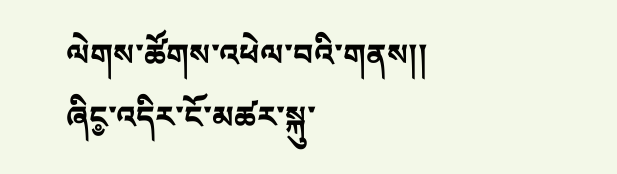ལེགས་ཚོགས་འཕེལ་བའི་གནས།།
ཞིང༵་འདིར་ངོ་མཚར་སྐུ་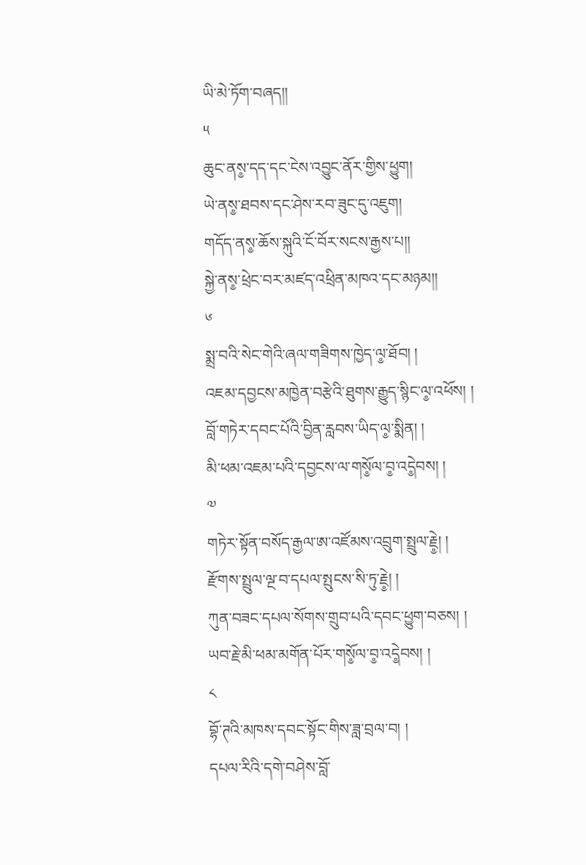ཡི་མེ་ཏོག་བཞད།།
༥
ཆུང་ནས༵་དད་དང་ངེས་འབྱུང་ནོར་གྱིས་ཕྱུག།
ཡེ་ནས༵་ཐབས་དང་ཤེས་རབ་ཟུང་དུ་འཇུག།
གདོད་ནས༵་ཆོས་སྐུའི་ངོ་བོར་སངས་རྒྱས་པ།།
སྐྱེ་ནས༵་ཕྲེང་བར་མཛད་འཕྲིན་མཁའ་དང་མཉམ།།
༦
སྨྲ་བའི་སེང་གེའི་ཞལ་གཟིགས་ཁྱེད་ལ༵་ཐོབ། །
འཇམ་དབྱངས་མཁྱེན་བརྩེའི་ཐུགས་རྒྱུད་སྙིང་ལ༵་འཕོས། །
བློ་གཏེར་དབང་པོའི་བྱིན་རླབས་ཡིད་ལ༵་སྨིན། །
མི་ཕམ་འཇམ་པའི་དབྱངས་ལ་གསོ༵ལ་བ༵་འདེ༵བས། །
༧
གཏེར་སྟོན་བསོད་རྒྱལ་ཨ་འཛོམས་འབྲུག་སྤྲུལ་རྗེ༵། །
རྫོགས་སྤྲུལ་ལྔ་བ་དཔལ་སྤུངས་སི་ཏུ་རྗེ༵། །
ཀུན་བཟང་དཔལ་སོགས་གྲུབ་པའི་དབང་ཕྱུག་བཅས། །
ཡབ་རྗེ་མི་ཕམ་མགོན་པོར་གསོ༵ལ་བ༵་འདེ༵བས། །
༨
བྷོ་ཊའི་མཁས་དབང་སྟོང་གིས་ཟླ་བྲལ་བ། །
དཔལ་རིའི་དགེ་བཤེས་བློ་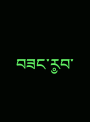བཟང་ར༵བ་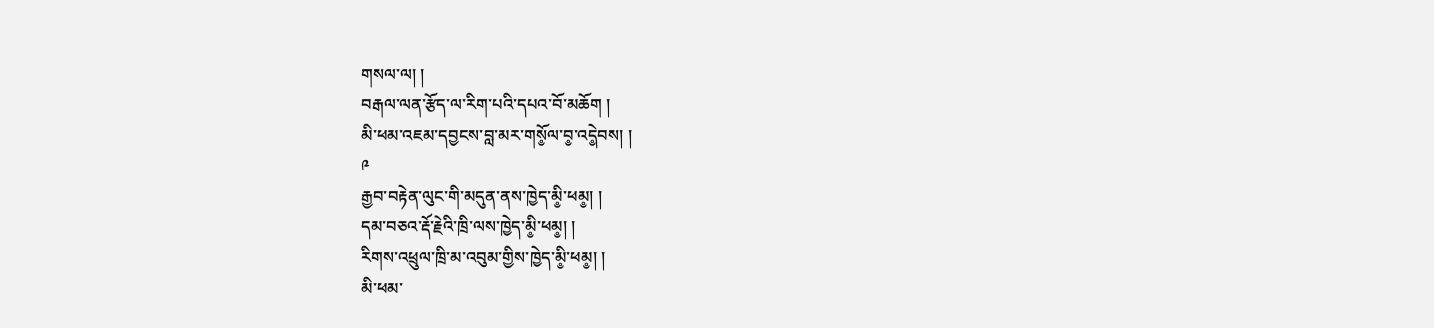གསལ་ལ། །
བརྒལ་ལན་རྩོད་ལ་རིག་པའི་དཔའ་བོ་མཆོག །
མི་ཕམ་འཇམ་དབྱངས་བླ་མར་གསོ༵ལ་བ༵་འདེ༵བས། །
༩
རྒྱབ་བརྟེན་ལུང་གི་མདུན་ནས་ཁྱེད་མི༵་ཕམ༵། །
དམ་བཅའ་རྡོ་རྗེའི་ཁྲི་ལས་ཁྱེད་མི༵་ཕམ༵། །
རིགས་འཕྲུལ་ཁྲི་མ་འབུམ་གྱིས་ཁྱེད་མི༵་ཕམ༵། །
མི་ཕམ་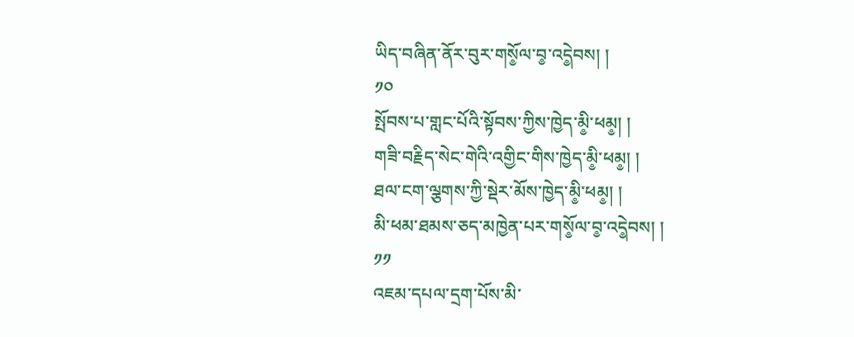ཡིད་བཞིན་ནོར་བུར་གསོ༵ལ་བ༵་འདེ༵བས། །
༡༠
སྤོབས་པ་གླང་པོའི་སྟོབས་ཀྱིས་ཁྱེད་མི༵་ཕམ༵། །
གཟི་བརྗིད་སེང་གེའི་འགྱིང་གིས་ཁྱེད་མི༵་ཕམ༵། །
ཐལ་ངག་ལྕགས་ཀྱི་སྡེར་མོས་ཁྱེད་མི༵་ཕམ༵། །
མི་ཕམ་ཐམས་ཅད་མཁྱེན་པར་གསོ༵ལ་བ༵་འདེ༵བས། །
༡༡
འཇམ་དཔལ་དྲག་པོས་མི་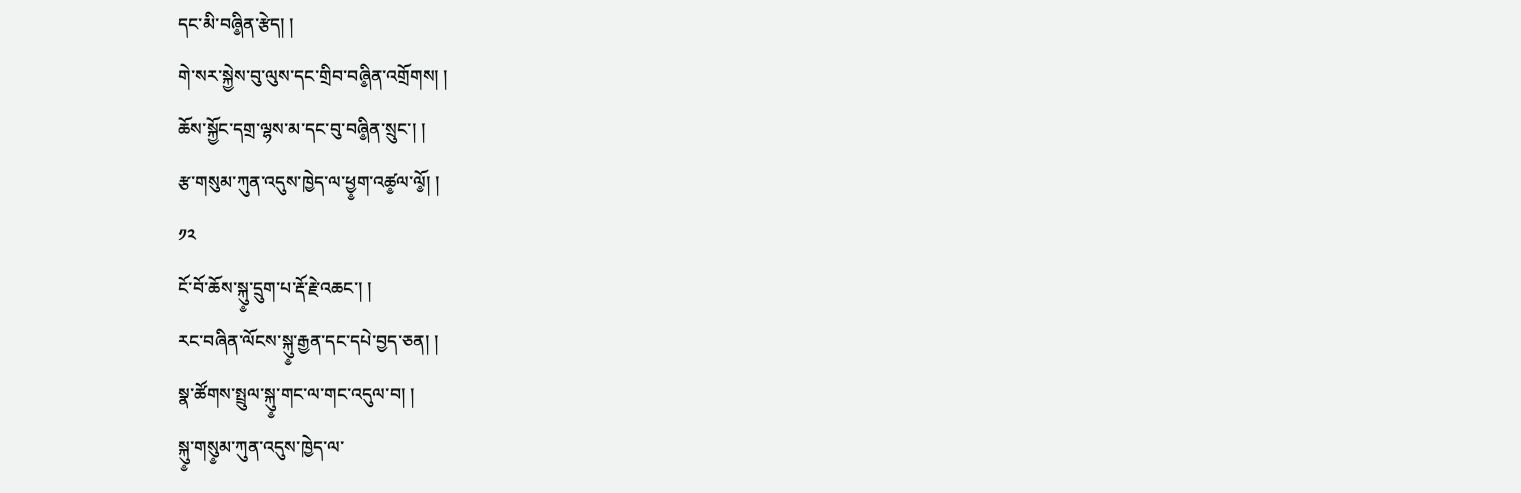དང་མི་བཞི༵ན་རྩེད། །
གེ་སར་སྐྱེས་བུ་ལུས་དང་གྲིབ་བཞི༵ན་འགྲོགས། །
ཆོས་སྐྱོང་དགྲ་ལྷས་མ་དང་བུ་བཞི༵ན་སྲུང་། །
རྩ་གསུམ་ཀུན་འདུས་ཁྱེད་ལ་ཕྱ༵ག་འཚ༵ལ་ལོ༵། །
༡༢
ངོ་བོ་ཆོས་སྐུ༵་དྲུག་པ་རྡོ་རྗེ་འཆང་། །
རང་བཞིན་ལོངས་སྐུ༵་རྒྱན་དང་དཔེ་བྱད་ཅན། །
སྣ་ཚོགས་སྤྲུལ་སྐུ༵་གང་ལ་གང་འདུལ་བ། །
སྐུ༵་གསུ༵མ་ཀུན་འདུས་ཁྱེད་ལ་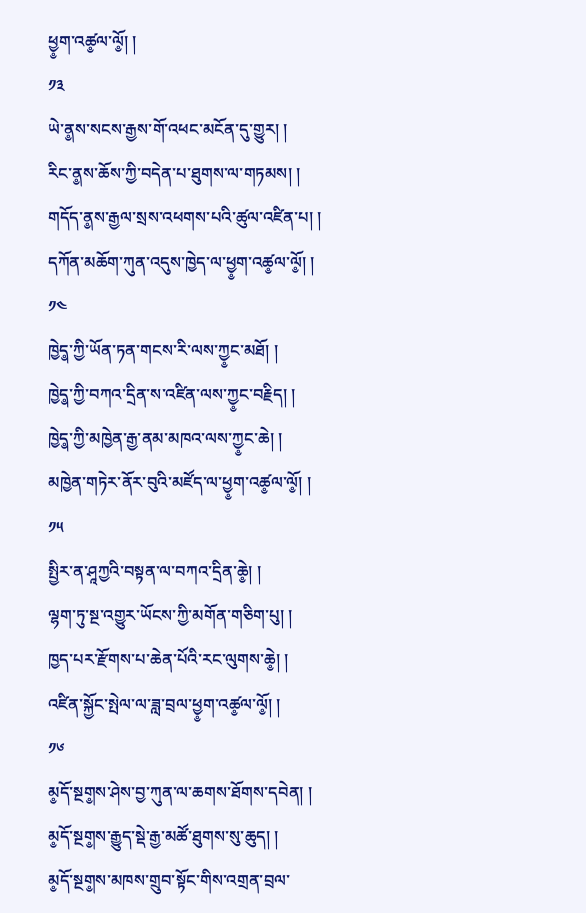ཕྱ༵ག་འཚ༵ལ་ལོ༵། །
༡༣
ཡེ་ན༵ས་སངས་རྒྱས་གོ་འཕང་མངོན་དུ་གྱུར། །
རིང་ན༵ས་ཆོས་ཀྱི་བདེན་པ་ཐུགས་ལ་གཏམས། །
གདོད་ན༵ས་རྒྱལ་སྲས་འཕགས་པའི་ཚུལ་འཛིན་པ། །
དཀོན་མཆོག་ཀུན་འདུས་ཁྱེད་ལ་ཕྱ༵ག་འཚ༵ལ་ལོ༵། །
༡༤
ཁྱེད༵་ཀྱི་ཡོན་ཏན་གངས་རི་ལས་ཀྱ༵ང་མཐོ། །
ཁྱེད༵་ཀྱི་བཀའ་དྲིན་ས་འཛིན་ལས་ཀྱ༵ང་བརྗིད། །
ཁྱེད༵་ཀྱི་མཁྱེན་རྒྱ་ནམ་མཁའ་ལས་ཀྱ༵ང་ཆེ། །
མཁྱེན་གཏེར་ནོར་བུའི་མཛོད་ལ་ཕྱ༵ག་འཚ༵ལ་ལོ༵། །
༡༥
སྤྱིར་ན་ཤཱཀྱའི་བསྟན་ལ་བཀའ་དྲིན་ཆེ༵། །
ལྷག་ཏུ་སྔ་འགྱུར་ཡོངས་ཀྱི་མགོན་གཅིག་པུ། །
ཁྱད་པར་རྫོགས་པ་ཆེན་པོའི་རང་ལུགས་ཆེ༵། །
འཛིན་སྐྱོང་སྤེལ་ལ་ཟླ་བྲལ་ཕྱ༵ག་འཚ༵ལ་ལོ༵། །
༡༦
མ༵དོ་སྔག༵ས་ཤེས་བྱ་ཀུན་ལ་ཆགས་ཐོགས་དབེན། །
མ༵དོ་སྔག༵ས་རྒྱུད་སྡེ་རྒྱ་མཚོ་ཐུགས་སུ་ཆུད། །
མ༵དོ་སྔག༵ས་མཁས་གྲུབ་སྟོང་གིས་འགྲན་བྲལ་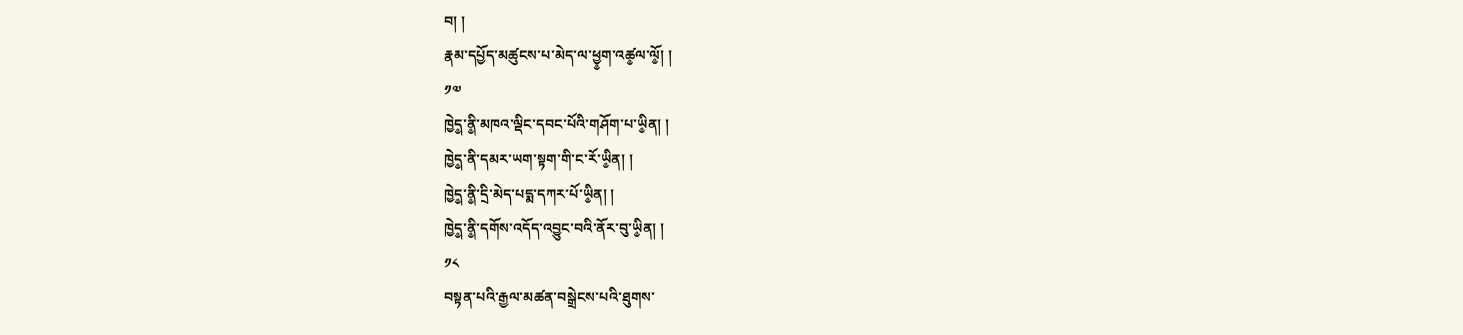བ། །
རྣམ་དཔྱོད་མཚུངས་པ་མེད་ལ་ཕྱ༵ག་འཚ༵ལ་ལོ༵། །
༡༧
ཁྱེད༵་ནི༵་མཁའ་ལྡིང་དབང་པོའི་གཤོག་པ་ཡི༵ན། །
ཁྱེད༵་ནི་དམར་ཡག་སྟག་གི་ང་རོ་ཡི༵ན། །
ཁྱེད༵་ནི༵་དྲི་མེད་པདྨ་དཀར་པོ་ཡི༵ན། །
ཁྱེད༵་ནི༵་དགོས་འདོད་འབྱུང་བའི་ནོར་བུ་ཡི༵ན། །
༡༨
བསྟན་པའི་རྒྱལ་མཚན་བསྒྲེངས་པའི་ཐུགས་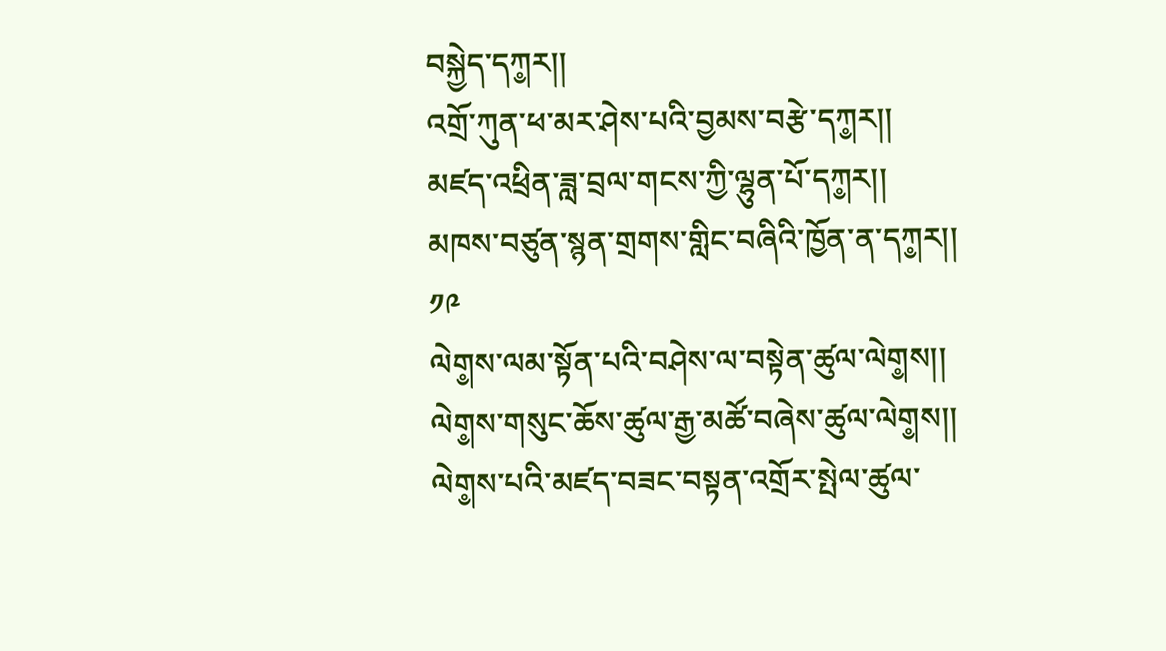བསྐྱེད་དཀ༵ར།།
འགྲོ་ཀུན་ཕ་མར་ཤེས་པའི་བྱམས་བརྩེ་དཀ༵ར།།
མཛད་འཕྲིན་ཟླ་བྲལ་གངས་ཀྱི་ལྷུན་པོ་དཀ༵ར།།
མཁས་བཙུན་སྙན་གྲགས་གླིང་བཞིའི་ཁྱོན་ན་དཀ༵ར།།
༡༩
ལེག༵ས་ལམ་སྟོན་པའི་བཤེས་ལ་བསྟེན་ཚུལ་ལེག༵ས།།
ལེག༵ས་གསུང་ཆོས་ཚུལ་རྒྱ་མཚོ་བཞེས་ཚུལ་ལེག༵ས།།
ལེག༵ས་པའི་མཛད་བཟང་བསྟན་འགྲོར་སྤེལ་ཚུལ་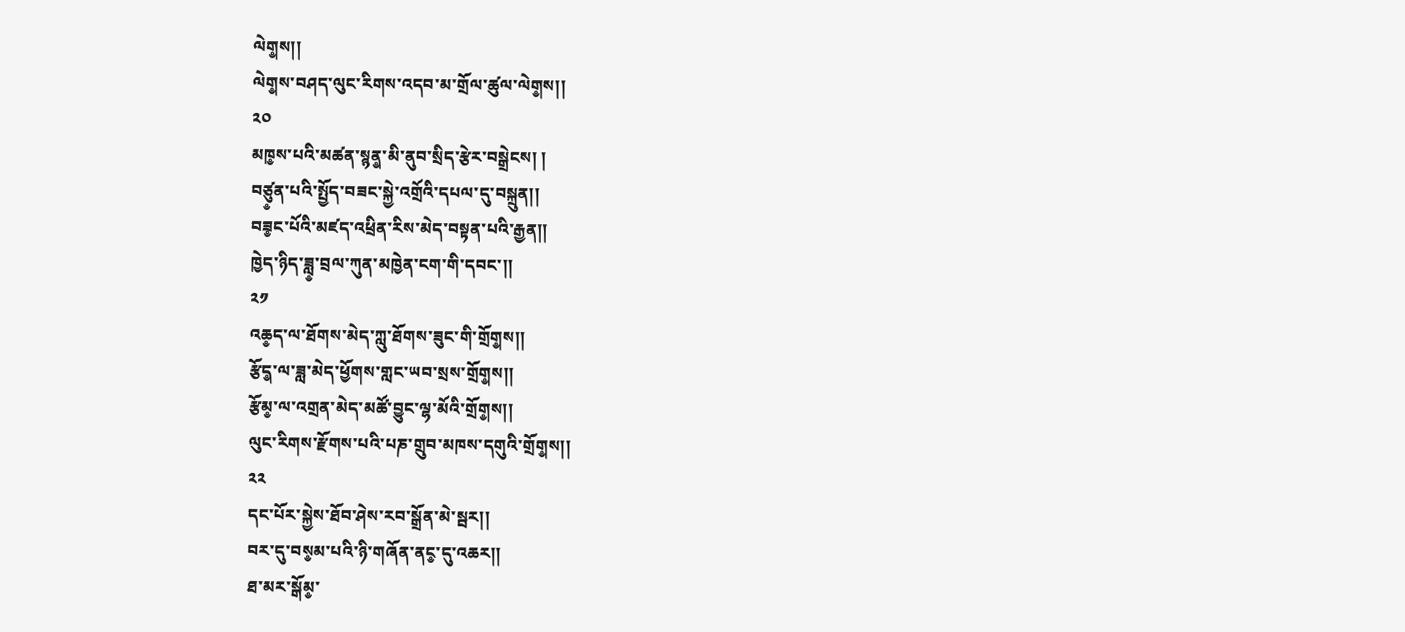ལེག༵ས།།
ལེག༵ས་བཤད་ལུང་རིགས་འདབ་མ་གྲོལ་ཚུལ་ལེག༵ས།།
༢༠
མཁ༵ས་པའི་མཚན་སྙན༵་མི་ནུབ་སྲིད་རྩེར་བསྒྲེངས། །
བཙུ༵ན་པའི་སྤྱོད་བཟང་སྐྱེ་འགྲོའི་དཔལ་དུ་བསྐྲུན།།
བཟ༵ང་པོའི་མཛད་འཕྲིན་རིས་མེད་བསྟན་པའི་རྒྱན།།
ཁྱེད་ཉིད་ཟླ༵་བྲལ་ཀུན་མཁྱེན་ངག་གི་དབང་།།
༢༡
འཆ༵ད་ལ་ཐོགས་མེད་ཀླུ་ཐོགས་ཟུང་གི་གྲོག༵ས།།
རྩོད༵་ལ་ཟླ་མེད་ཕྱོགས་གླང་ཡབ་སྲས་གྲོག༵ས།།
རྩོམ༵་ལ་འགྲན་མེད་མཚོ་བྱུང་ལྷ་མོའི་གྲོག༵ས།།
ལུང་རིགས་རྫོགས་པའི་པཎ་གྲུབ་མཁས་དགུའི་གྲོག༵ས།།
༢༢
དང་པོར་སྐྱེས་ཐོབ་ཤེས་རབ་སྒྲོན་མེ་སྦར།།
བར་དུ་བས༵མ་པའི་ཉི་གཞོན་ནང༵་དུ་འཆར།།
ཐ་མར་སྒོམ༵་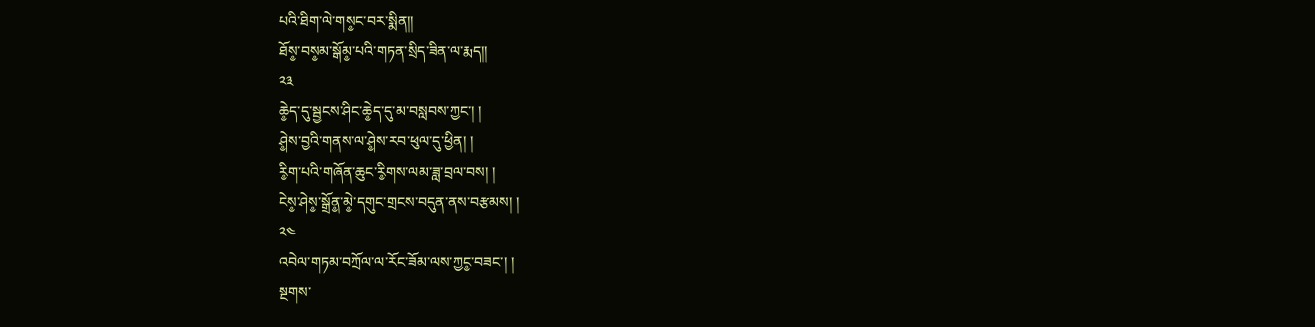པའི་ཐིག་ལེ་གས༵ང་བར་སྨིན།།
ཐོས༵་བས༵མ་སྒོམ༵་པའི་གཏན་སྲིད་ཟིན་ལ་རྨད།།
༢༣
ཆེ༵ད་དུ་སྦྱངས་ཤིང་ཆེ༵ད་དུ་མ་བསླབས་ཀྱང་། །
ཤེ༵ས་བྱའི་གནས་ལ་ཤེ༵ས་རབ་ཕུལ་དུ་ཕྱིན། །
རི༵ག་པའི་གཞོན་ཆུང་རི༵གས་ལམ་ཟླ་བྲལ་བས། །
ངེས༵་ཤེས༵་སྒྲོན༵་མེ༵་དགུང་གྲངས་བདུན་ནས་བརྩམས། །
༢༤
འབེལ་གཏམ་བཀྲོལ་ལ་རོང་ཟོམ་ལས་ཀྱང༵་བཟང་། །
སྔགས་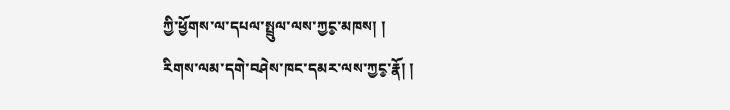ཀྱི་ཕྱོགས་ལ་དཔལ་སྤྲུལ་ལས་ཀྱང༵་མཁས། །
རིགས་ལམ་དགེ་བཤེས་ཁང་དམར་ལས་ཀྱང༵་རྣོ། །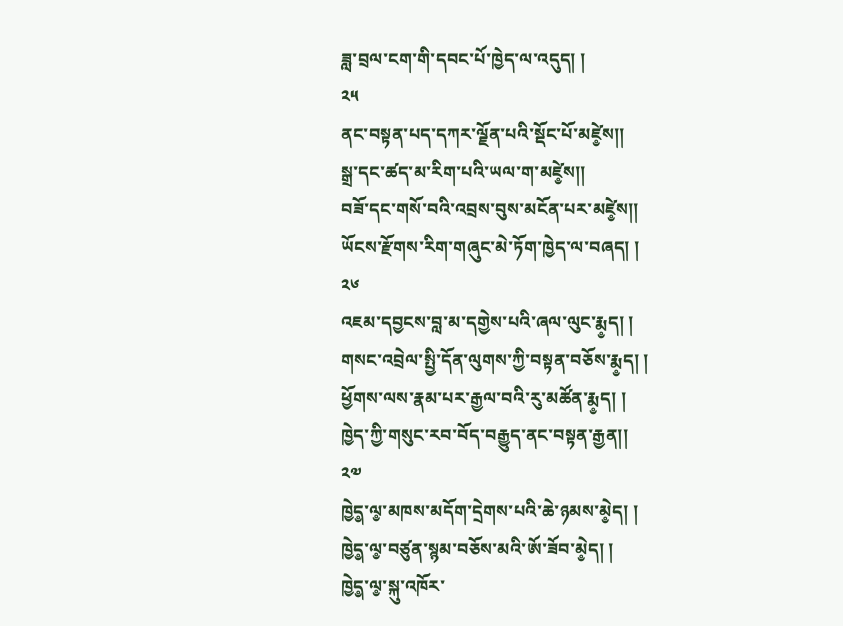ཟླ་བྲལ་ངག་གི་དབང་པོ་ཁྱེད་ལ་འདུད། །
༢༥
ནང་བསྟན་པད་དཀར་ལྗོན་པའི་སྡོང་པོ་མཛེ༵ས།།
སྒྲ་དང་ཚད་མ་རིག་པའི་ཡལ་ག་མཛེ༵ས།།
བཟོ་དང་གསོ་བའི་འབྲས་བུས་མངོན་པར་མཛེ༵ས།།
ཡོངས་རྫོགས་རིག་གཞུང་མེ་ཏོག་ཁྱེད་ལ་བཞད། །
༢༦
འཇམ་དབྱངས་བླ་མ་དགྱེས་པའི་ཞལ་ལུང་རྨ༵ད། །
གསང་འབྲེལ་སྤྱི་དོན་ལུགས་ཀྱི་བསྟན་བཅོས་རྨ༵ད། །
ཕྱོགས་ལས་རྣམ་པར་རྒྱལ་བའི་རུ་མཚོན་རྨ༵ད། །
ཁྱེད་ཀྱི་གསུང་རབ་བོད་བརྒྱུད་ནང་བསྟན་རྒྱན།།
༢༧
ཁྱེད༵་ལ༵་མཁས་མདོག་དྲེགས་པའི་ཆེ་ཉམས་མེ༵ད། །
ཁྱེད༵་ལ༵་བཙུན་སྙམ་བཅོས་མའི་ཨོ་ཟོབ་མེ༵ད། །
ཁྱེད༵་ལ༵་སྐུ་འཁོར་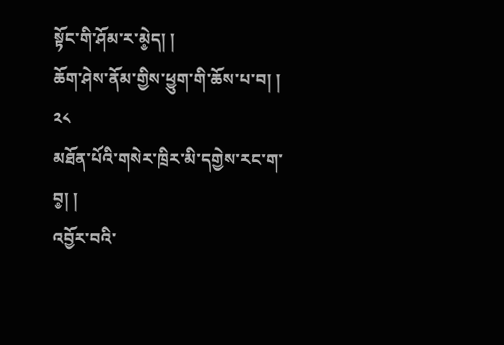སྟོང་གི་ཤོམ་ར་མེ༵ད། །
ཆོག་ཤེས་ནོམ་གྱིས་ཕྱུག་གི་ཆོས་པ་བ། །
༢༨
མཐོན་པོའི་གསེར་ཁྲིར་མི་དགྱེས་རང་ག་བ༵། །
འབྱོར་བའི་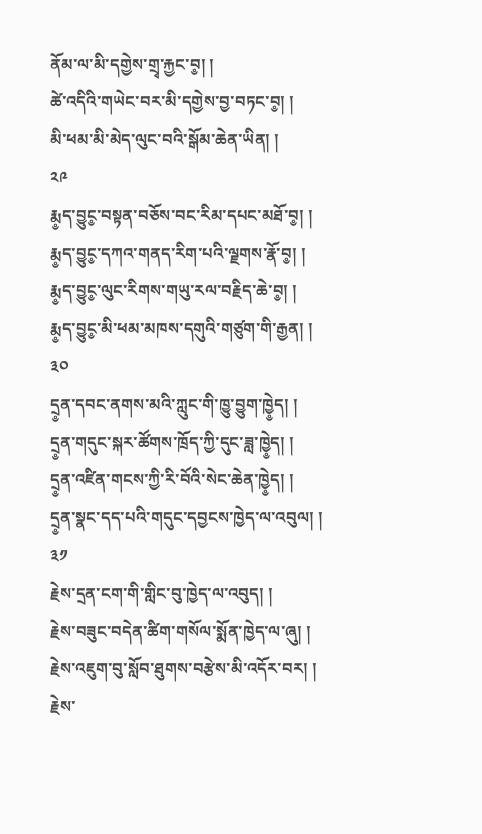ནོམ་ལ་མི་དགྱེས་གྲྭ་རྐྱང་བ༵། །
ཚེ་འདིའི་གཡེང་བར་མི་དགྱེས་བྱ་བཏང་བ༵། །
མི་ཕམ་མི་མེད་ལུང་བའི་སྒོམ་ཆེན་ཡིན། །
༢༩
རྨ༵ད་བྱུང༵་བསྟན་བཅོས་བང་རིམ་དཔང་མཐོ་བ༵། །
རྨ༵ད་བྱུང༵་དཀའ་གནད་རིག་པའི་ལྗགས་རྣོ་བ༵། །
རྨ༵ད་བྱུང༵་ལུང་རིགས་གཡུ་རལ་བརྗིད་ཆེ་བ༵། །
རྨ༵ད་བྱུང༵་མི་ཕམ་མཁས་དགུའི་གཙུག་གི་རྒྱན། །
༣༠
དྲ༵ན་དབང་ནགས་མའི་ཀླུང་གི་ཁྱུ་བྱུག་ཁྱེ༵ད། །
དྲ༵ན་གདུང་སྐར་ཚོགས་ཁྲོད་ཀྱི་དུང་ཟླ་ཁྱེ༵ད། །
དྲ༵ན་འཛིན་གངས་ཀྱི་རི་བོའི་སེང་ཆེན་ཁྱེ༵ད། །
དྲ༵ན་སྣང་དད་པའི་གདུང་དབྱངས་ཁྱེད་ལ་འབུལ། །
༣༡
རྗེས་དྲན་ངག་གི་གླིང་བུ་ཁྱེད་ལ་འབུད། །
རྗེས་བཟུང་བདེན་ཚིག་གསོལ་སྨོན་ཁྱེད་ལ་ཞུ། །
རྗེས་འཇུག་བུ་སློབ་ཐུགས་བརྩེས་མི་འདོར་བར། །
རྗེས་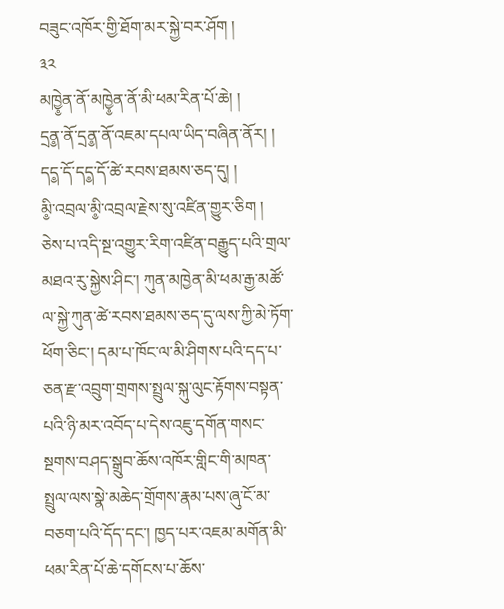བཟུང་འཁོར་གྱི་ཐོག་མར་སྐྱེ་བར་ཤོག །
༣༢
མཁྱེ༵ན་ནོ་མཁྱེ༵ན་ནོ་མི་ཕམ་རིན་པོ་ཆེ། །
དྲན༵་ནོ་དྲན༵་ནོ་འཇམ་དཔལ་ཡིད་བཞིན་ནོར། །
དད༵་དོ་དད༵་དོ་ཚེ་རབས་ཐམས་ཅད་དུ། །
མི༵་འབྲལ་མི༵་འབྲལ་རྗེས་སུ་འཛིན་གྱུར་ཅིག །
ཅེས་པ་འདི་སྔ་འགྱུར་རིག་འཛིན་བརྒྱུད་པའི་གྲལ་མཐའ་རུ་སྐྱེས་ཤིང་། ཀུན་མཁྱེན་མི་ཕམ་རྒྱ་མཚོ་ལ་སྐྱེ་ཀུན་ཚེ་རབས་ཐམས་ཅད་དུ་ལས་ཀྱི་མེ་ཏོག་ཕོག་ཅིང་། དམ་པ་ཁོང་ལ་མི་ཤིགས་པའི་དད་པ་ཅན་རྫ་འབྲུག་གྲགས་སྤྲུལ་སྐུ་ལུང་རྟོགས་བསྟན་པའི་ཉི་མར་འབོད་པ་དེས་འཇུ་དགོན་གསང་སྔགས་བཤད་སྒྲུབ་ཆོས་འཁོར་གླིང་གི་མཁན་སྤྲུལ་ལས་སྣེ་མཆེད་གྲོགས་རྣམ་པས་ཞུ་ངོ་མ་བཅག་པའི་དོད་དང་། ཁྱད་པར་འཇམ་མགོན་མི་ཕམ་རིན་པོ་ཆེ་དགོངས་པ་ཆོས་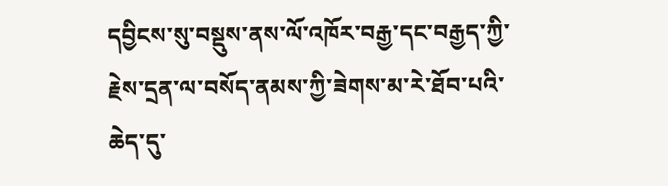དབྱིངས་སུ་བསྡུས་ནས་ལོ་འཁོར་བརྒྱ་དང་བརྒྱད་ཀྱི་རྗེས་དྲན་ལ་བསོད་ནམས་ཀྱི་ཟེགས་མ་རེ་ཐོབ་པའི་ཆེད་དུ་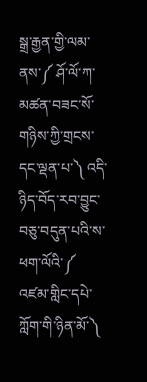སྒྲ་རྒྱན་གྱི་ལམ་ནས་༼ ཤོ་ལོ་ཀ་མཚན་བཟང་སོ་གཉིས་ཀྱི་གྲངས་དང་ལྡན་པ་༽ འདི་ཉིད་བོད་རབ་བྱུང་བཅུ་བདུན་པའི་ས་ཕག་ལོའི་༼ འཛམ་གླིང་དཔེ་ཀློག་གི་ཉིན་མོ་༽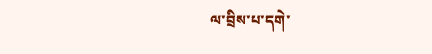ལ་བྲིས་པ་དགེ་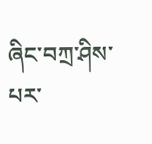ཞིང་བཀྲ་ཤིས་པར་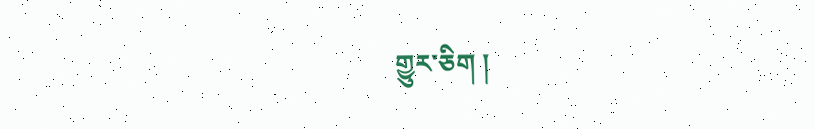གྱུར་ཅིག །